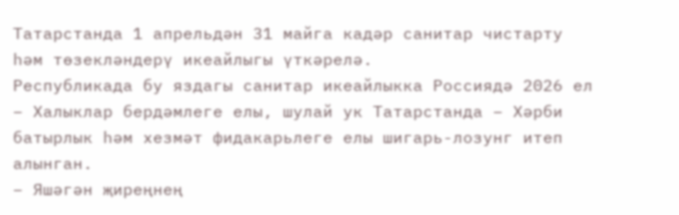Татарстанда 1 апрельдән 31 майга кадәр санитар чистарту һәм төзекләндерү икеайлыгы үткәрелә.
Республикада бу яздагы санитар икеайлыкка Россиядә 2026 ел – Халыклар бердәмлеге елы, шулай ук Татарстанда – Хәрби батырлык һәм хезмәт фидакарьлеге елы шигарь-лозунг итеп алынган.
– Яшәгән җиреңнең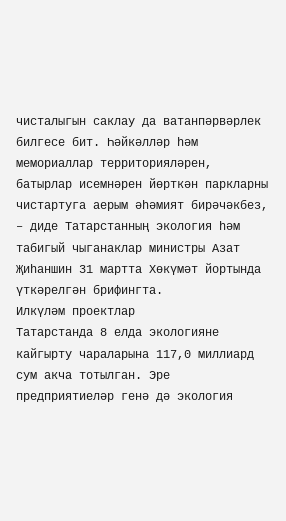чисталыгын саклау да ватанпәрвәрлек билгесе бит. Һәйкәлләр һәм мемориаллар территорияләрен, батырлар исемнәрен йөрткән паркларны чистартуга аерым әһәмият бирәчәкбез, – диде Татарстанның экология һәм табигый чыганаклар министры Азат Җиһаншин 31 мартта Хөкүмәт йортында үткәрелгән брифингта.
Илкүләм проектлар
Татарстанда 8 елда экологияне кайгырту чараларына 117,0 миллиард сум акча тотылган. Эре предприятиеләр генә дә экология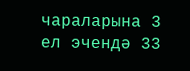чараларына 3 ел эчендә 33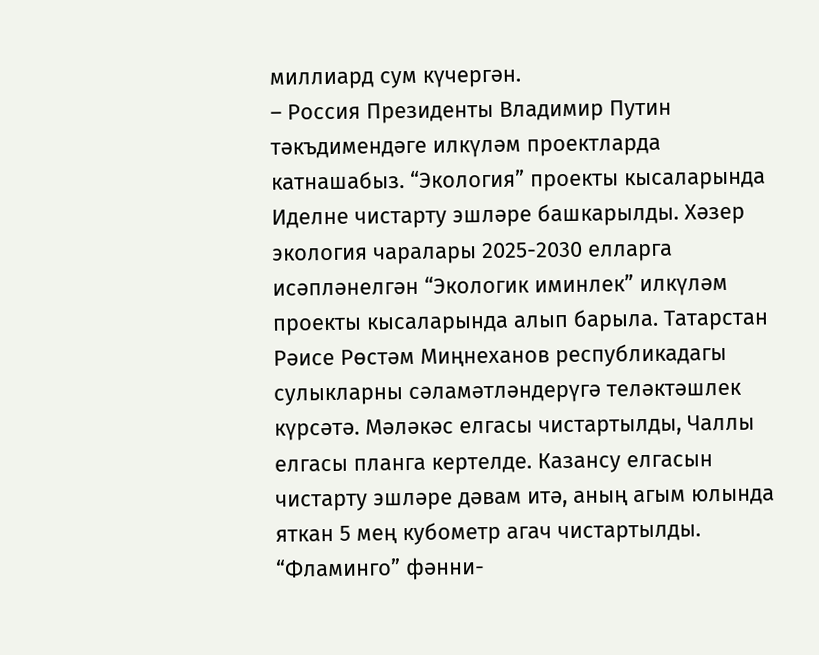миллиард сум күчергән.
– Россия Президенты Владимир Путин тәкъдимендәге илкүләм проектларда катнашабыз. “Экология” проекты кысаларында Иделне чистарту эшләре башкарылды. Хәзер экология чаралары 2025-2030 елларга исәпләнелгән “Экологик иминлек” илкүләм проекты кысаларында алып барыла. Татарстан Рәисе Рөстәм Миңнеханов республикадагы сулыкларны сәламәтләндерүгә теләктәшлек күрсәтә. Мәләкәс елгасы чистартылды, Чаллы елгасы планга кертелде. Казансу елгасын чистарту эшләре дәвам итә, аның агым юлында яткан 5 мең кубометр агач чистартылды. “Фламинго” фәнни-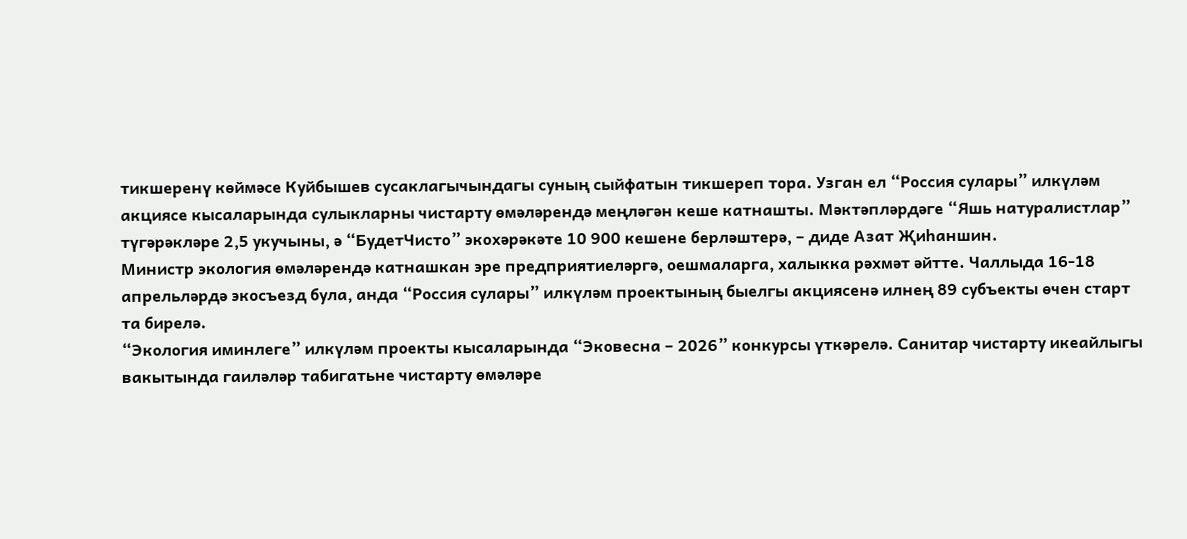тикшеренү көймәсе Куйбышев сусаклагычындагы суның сыйфатын тикшереп тора. Узган ел “Россия сулары” илкүләм акциясе кысаларында сулыкларны чистарту өмәләрендә меңләгән кеше катнашты. Мәктәпләрдәге “Яшь натуралистлар” түгәрәкләре 2,5 укучыны, ә “БудетЧисто” экохәрәкәте 10 900 кешене берләштерә, – диде Азат Җиһаншин.
Министр экология өмәләрендә катнашкан эре предприятиеләргә, оешмаларга, халыкка рәхмәт әйтте. Чаллыда 16-18 апрельләрдә экосъезд була, анда “Россия сулары” илкүләм проектының быелгы акциясенә илнең 89 субъекты өчен старт та бирелә.
“Экология иминлеге” илкүләм проекты кысаларында “Эковесна – 2026” конкурсы үткәрелә. Санитар чистарту икеайлыгы вакытында гаиләләр табигатьне чистарту өмәләре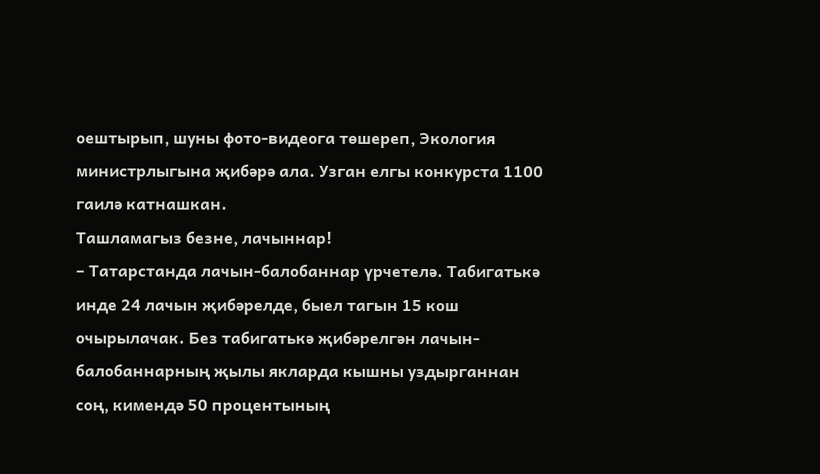оештырып, шуны фото-видеога төшереп, Экология министрлыгына җибәрә ала. Узган елгы конкурста 1100 гаилә катнашкан.
Ташламагыз безне, лачыннар!
– Татарстанда лачын-балобаннар үрчетелә. Табигатькә инде 24 лачын җибәрелде, быел тагын 15 кош очырылачак. Без табигатькә җибәрелгән лачын-балобаннарның җылы якларда кышны уздырганнан соң, кимендә 50 процентының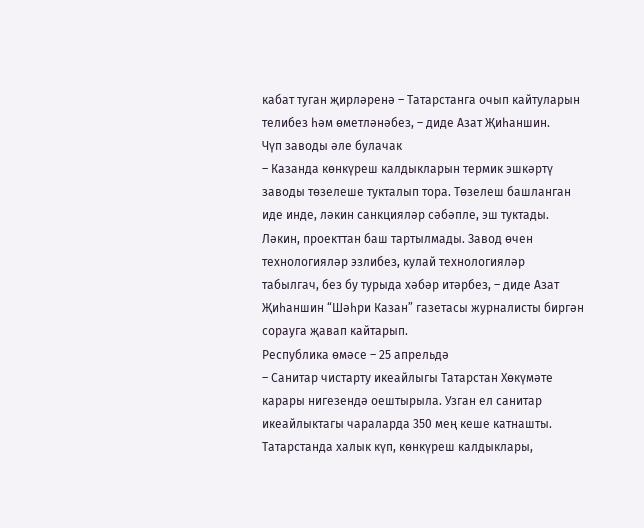кабат туган җирләренә – Татарстанга очып кайтуларын телибез һәм өметләнәбез, – диде Азат Җиһаншин.
Чүп заводы әле булачак
– Казанда көнкүреш калдыкларын термик эшкәртү заводы төзелеше тукталып тора. Төзелеш башланган иде инде, ләкин санкцияләр сәбәпле, эш туктады. Ләкин, проекттан баш тартылмады. Завод өчен технологияләр эзлибез, кулай технологияләр табылгач, без бу турыда хәбәр итәрбез, – диде Азат Җиһаншин “Шәһри Казан” газетасы журналисты биргән сорауга җавап кайтарып.
Республика өмәсе – 25 апрельдә
– Санитар чистарту икеайлыгы Татарстан Хөкүмәте карары нигезендә оештырыла. Узган ел санитар икеайлыктагы чараларда 350 мең кеше катнашты. Татарстанда халык күп, көнкүреш калдыклары,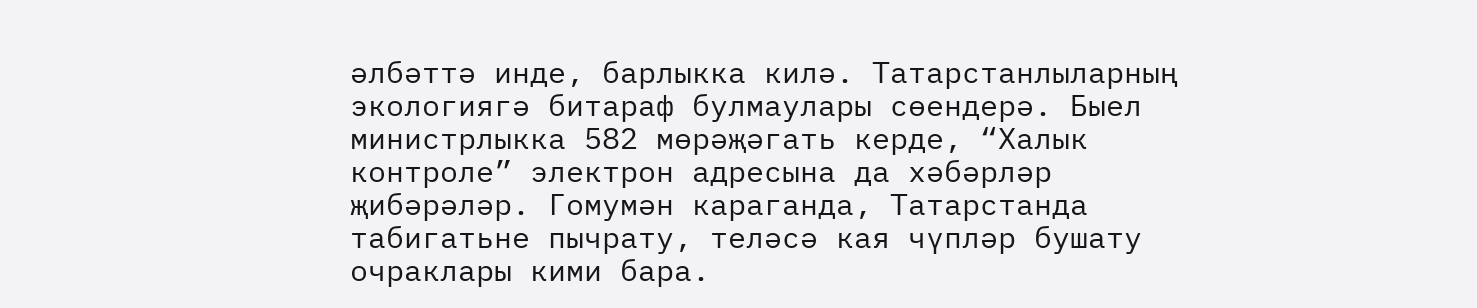әлбәттә инде, барлыкка килә. Татарстанлыларның экологиягә битараф булмаулары сөендерә. Быел министрлыкка 582 мөрәҗәгать керде, “Халык контроле” электрон адресына да хәбәрләр җибәрәләр. Гомумән караганда, Татарстанда табигатьне пычрату, теләсә кая чүпләр бушату очраклары кими бара.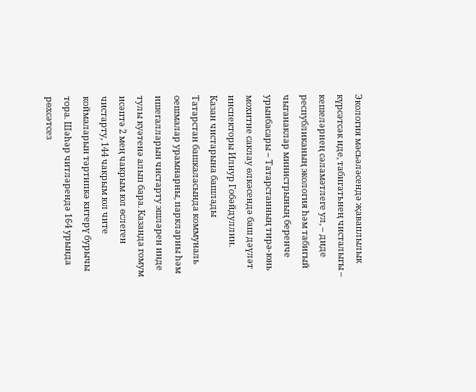Экология мәсьәләсендә җаваплылык күрсәтсәк иде, табигатьнең чисталыгы – кешеләрнең сәламәтлеге ул, – диде республиканың экология һәм табигый чыганаклар министрының беренче урынбасары – Татарстанның тирә-юнь мохитне саклау өлкәсендә баш дәүләт инспекторы Илнур Гобәйдуллин.
Казан чистарына башлады
Татарстан башкаласында коммуналь оешмалар урамнарны, паркларны һәм ишегалларын чистарту эшләрен инде тулы куәтенә алып бара. Казанда гомум исәптә 2 мең чакрым юл өслеген чистарту, 144 чакрым юл чите коймаларын тәртипкә китерү бурычы тора. Шәһәр читләрендә 164 урында рөхсәтсез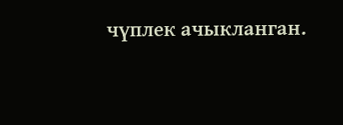чүплек ачыкланган.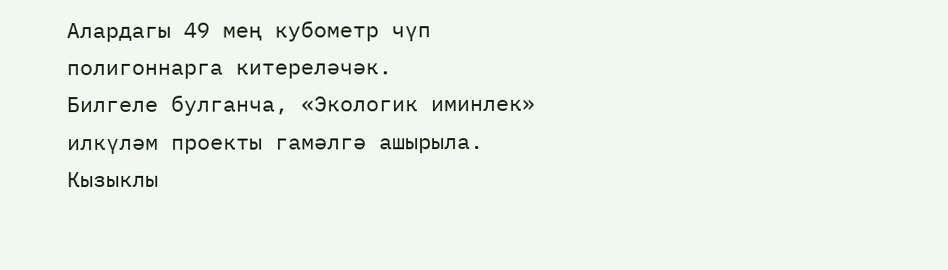Алардагы 49 мең кубометр чүп полигоннарга китереләчәк.
Билгеле булганча, «Экологик иминлек» илкүләм проекты гамәлгә ашырыла.
Кызыклы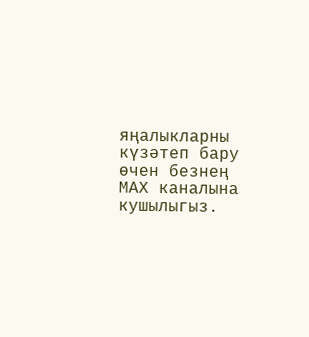яңалыкларны күзәтеп бару өчен безнең МАХ каналына кушылыгыз.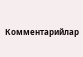Комментарийлар